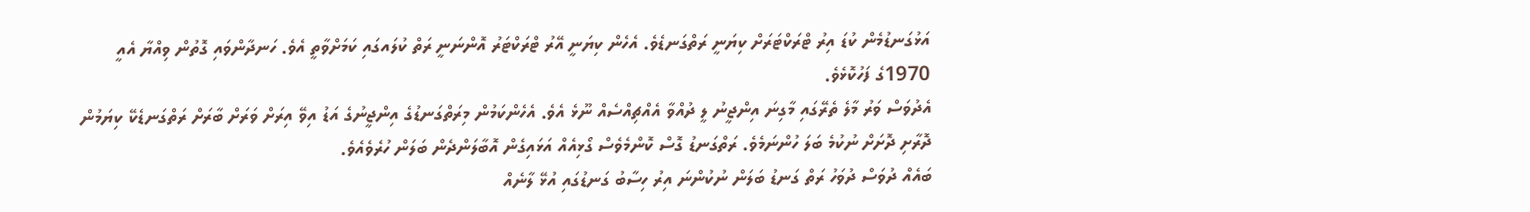އަޅުގަނޑުމެން ކުޑަ އިރު ޓްރަކްޓަރަށް ކިޔަނީ ރަތްގަނޑެވެ. އެހެން ކިޔަނީ އޭރު ޓްރަކްޓަރު އޮންނަނީ ރަތް ކުލައގައި ކަމަށްވާތީ އެވެ. ހަނދާންވައި ގޮތުން ވިއްޔާ އެއީ 1970ގެ ފަހުކޮޅެވެ.
އެދުވަސް ވަރު މާލެ ތެރޭގައި މާގިނަ އިންޖީނު ލީ ދުއްވާ އެއްޗިއްސެއް ނޫޅެ އެވެ. އެހެންކަމުން މިރަތްގަނޑުގެ އިންޖީނުގެ އަޑު އިވޭ އިރަށް ވަރަށް ބާރަށް ރަތްގަނޑެކޭ ކިޔަމުން ދޮރާށި ދޮށަށް ނުކުމެ ބަލަ ހުންނަމެވެ. ރަތްގަނޑު ގޮސް ކޮންމެވެސް ގޯޅިއެއް އަޅައިގެން އޮބާލަންދެން ބަލަން ހުރެވެއެވެ.
ބައެއް ދުވަސް ދުވަހު ރަތް ގަނޑު ބަލަން ނުކުންނަ އިރު ހިސާބު ގަނޑުގައި އުޅޭ ލާނެއް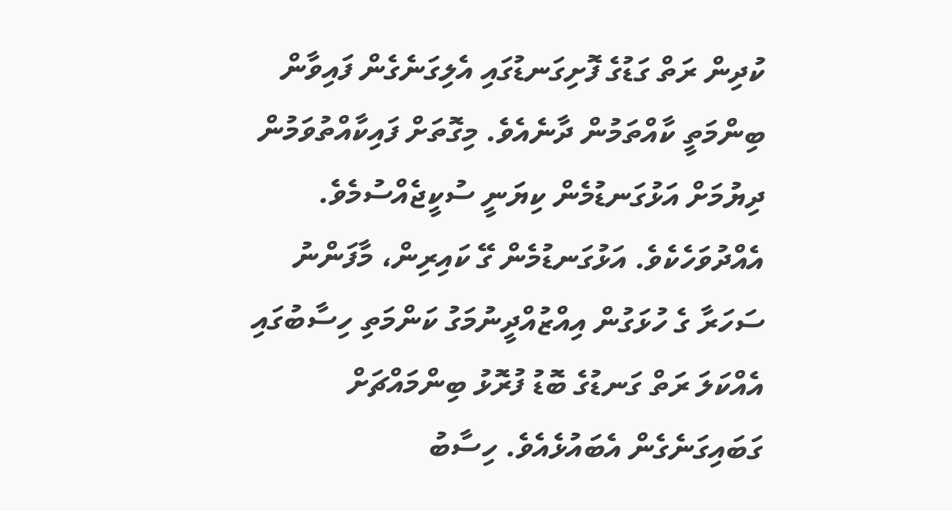ކުދިން ރަތް ގަޑުގެ ފޮށިގަނޑުގައި އެލިގަނެގެން ފައިވާން ބިންމަތީ ކާއްތަމުން ދާނެއެވެ. މިގޮތަށް ފައިކާއްތުވަމުން ދިޔުމަށް އަޅުގަނޑުމެން ކިޔަނީ ސުކީޖެއްސުމެވެ.
އެއްދުވަހެކެވެ. އަޅުގަނޑުމެން ގޭ ކައިރިން، މާފަންނު ސަހަރާ ގެ ހުޅަގުން އިއްޒުއްދީނުމަގު ކަންމަތި ހިސާބުގައި އެއްކަލަ ރަތް ގަނޑުގެ ބޮޑު ފުރޮޅު ބިންމައްޗަށް ގަބައިގަނެގެން އެބައުޅެއެވެ. ހިސާބު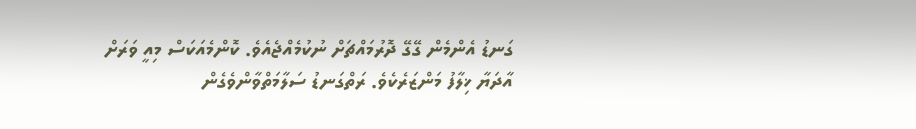ގަނޑު އެންމެން ގޭގޭ ދޮރުމައްޗަށް ނުކުމެއްޖެއެވެ. ކޮންމެއަކަސް މިއީ ވަރަށް އާދަޔާ ޚިލާފު މަންޒަރެކެވެ. ރަތްގަނޑު ސަލާމަތްވާންވެގެން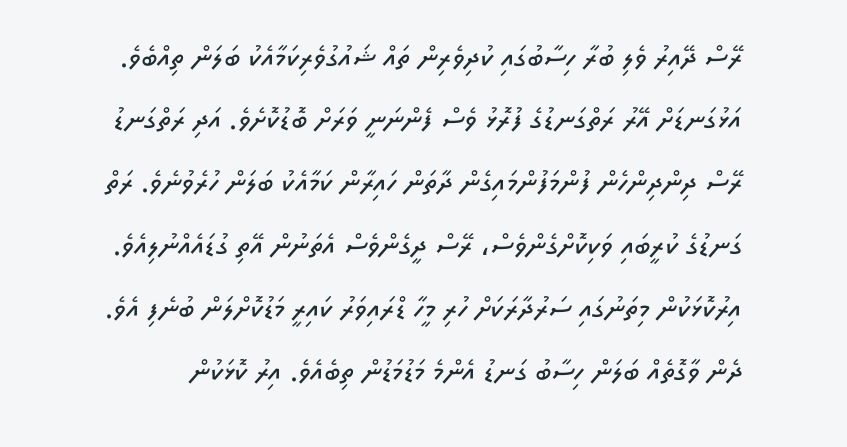ރޭސް ދޭއިރު ވެލި ބުރާ ހިސާބުގައި ކުދިވެރިން ތައް ޝައުގުވެރިކަމާއެކު ބަލަން ތިއްބެވެ. އަޅުގަނޑަށް އޭރު ރަތްގަނޑުގެ ފުރޮޅު ވެސް ފެންނަނީ ވަރަށް ބޮޑުކޮށެވެ. އަދި ރަތްގަނޑު ރޭސް ދިންދިންހެން ފުންމަފުންމައިގެން ދާތަން ހައިރާން ކަމާއެކު ބަލަން ހުރެވުނެވެ. ރަތް ގަނޑުގެ ކުރީބައި ވަކިކޮށްގެންވެސް، ރޭސް ދީގެންވެސް އެތަނުން އޭތި ގުޑައެއްނުލިއެވެ.
އިރުކޮޅަކުން މިތަނުގައި ސަރުދާރަކަށް ހުރި މީހާ ޑްރައިވަރު ކައިރީ މަޑުކޮށްލަން ބުނެފި އެވެ.
ދެން ވާގޮތެއް ބަލަން ހިސާބު ގަނޑު އެންމެ މަޑުމަޑުން ތިބެއެވެ. އިރު ކޮޅަކުން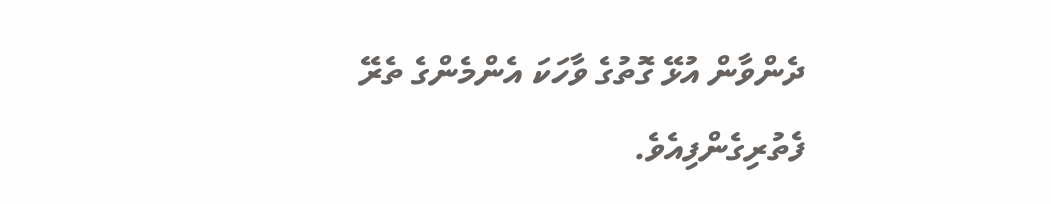ދެންވާން އުޅޭ ގޮތުގެ ވާހަކަ އެންމެންގެ ތެރޭ ފެތުރިގެންފިއެވެ.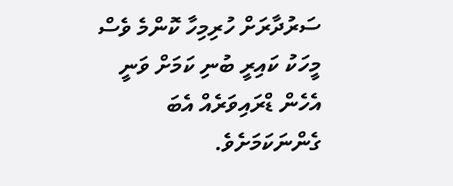ސަރުދާރަށް ހުރިމިހާ ކޮންމެ ވެސް މީހަކު ކައިރީ ބުނި ކަމަށް ވަނީ އެހެން ޑްރައިވަރެއް އެބަ ގެންނަކަމަށެވެ.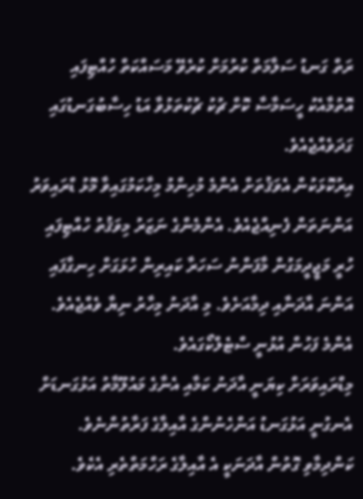ރަތް ގަނޑު ސަލާމަތް ކުރުމަށް ކުރެވޭ މަސައްކަތް ހުއްޓިފައި އޮތުމާއެކު ހީސަމާސާ ކޮށް ޗުކު ޗުކުތަޅުވާ އަޑު ހިސާބުގަނޑުގައި ގަދަވެއްޖެއެވެ.
އިރުކޮޅަކުން އެވަޤުތަށް އެންމެ މުހިންމު މިހާކަމުގައިވާ މޮޅު ޑްރައިވަރު އަންނަތަން ފެނިއްޖެއެވެ. އެންމެންގެ ނަޒަރު މިވަޤުތު ހުއްޓިފައި ހުރީ މަޖީދީމަގުން މާފަންނު ސަހަރާ ކައިރިން ހުޅަގަށް ހިނގާފައި އަންނަ އާދަނާއި ދިމާއަށެވެ. މި އާދަނު މިހާރު ނިޔާ ވެއްޖެއެވެ. އެންމެ ފަހުން އުޅުނީ ސްޓެލްކޯގައެވެ.
މިޑްރައިވަރަށް ކިޔަނީ އާދަނު ކަމާއި އެނާގެ މައުލޫމާތު އަޅުގަނޑަށް އެނގުނީ އަޅުގަނޑު އަންހެނުންގެ އާއިލާގެ ފަރާތުންނެވެ. ކަންދިމާވި ގޮތުން އާދަނަކީ އެ އާއިލާގެ ރަހްމަތްތެރި އެކެވެ.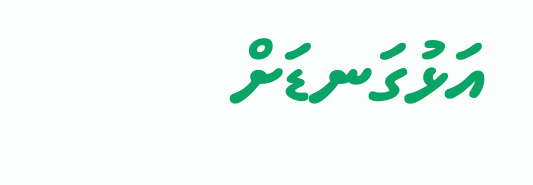އަޅުގަނޑަށް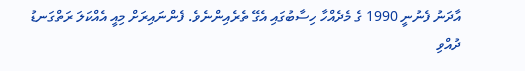އާދަނު ފެނުނީ 1990 ގެ މެދެއްހާ ހިސާބުގައި އެގޭ ތެރެއިންނެވެ. ފެންނައިރަށް މިއީ އެއްކަލަ ރަތްގަނޑު ދުއްވި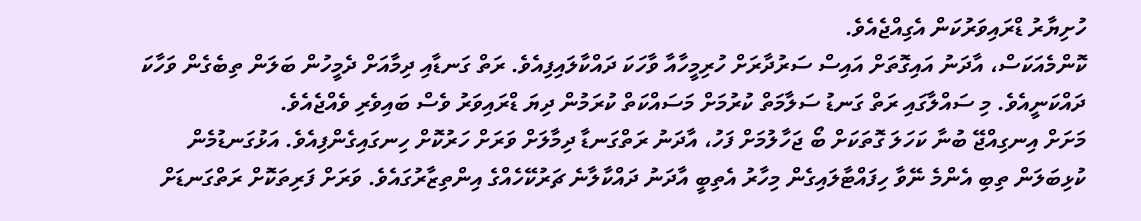ހުށިޔާރު ޑްރައިވަރުކަން އެގިއްޖެއެވެ.
ކޮންމެއަކަސް، އާދަނު އައިގޮތަށް އައިސް ސަރުދާރަށް ހުރިމީހާއާ ވާހަކަ ދައްކާލައިފިއެވެ. ރަތް ގަނޑާއި ދިމާއަށް ދެމީހުން ބަލަން ތިބެގެން ވަހާކަ ދައްކަނީއެވެ. މި ސައްލާގައި ރަތް ގަނޑު ސަލާމަތް ކުރުމަށް މަސައްކަތް ކުރަމުން ދިޔަ ޑްރައިވަރު ވެސް ބައިވެރި ވެއްޖެއެވެ.
މަށަށް އިނގިއްޖޭ ބުނާ ކަހަލަ ގޮތަކަށް ބޯ ޖަހާލުމަށް ފަހު، އާދަނު ރަތްގަނޑާ ދިމާލަށް ވަރަށް ހަރުކޮށް ހިނގައިގެންފިއެވެ. އަޅުގަނޑުމެން ކުޅިބަލަން ތިބި އެންމެ ނޭވާ ހިފައްޓާލައިގެން މިހާރު އެތިބީ އާދަނު ދައްކާލާނެ ޗަރުކޭހެއްގެ އިންތިޒާރުގައެވެ. ވަރަށް ފަރިތަކޮށް ރަތްގަނޑަށް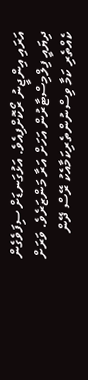އަރައި އިންޖީނު ރޯކޮށްފިއެވެ. އަޅުގަނޑަށް ސިފަވެގެން ދިޔައީ ފިލްމިސްޓާރުން އަހަށް އަރާ މަންޒަރެވެ. ވަރަށް ކެއްތެރި ކަމާ ވިސްނުންތެރިކަމާއެކު ރޭސް ދޭން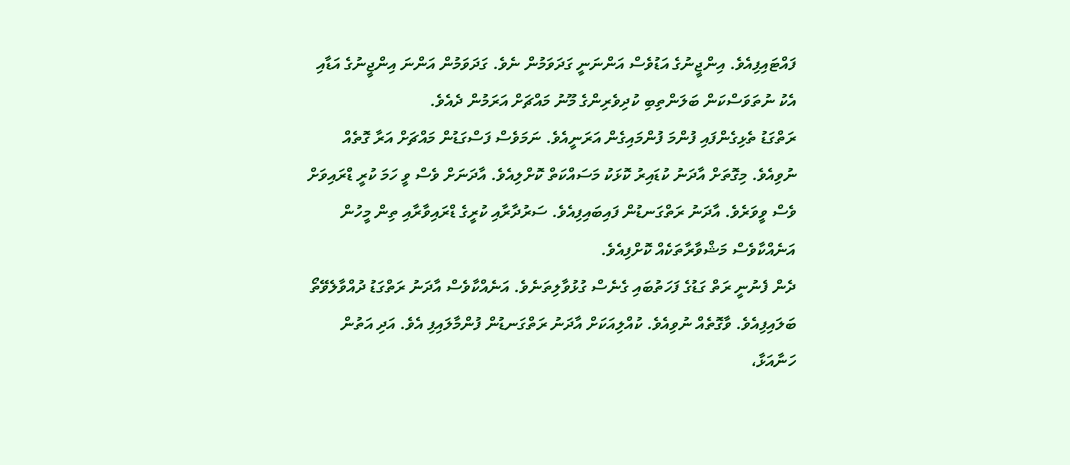ފައްޓައިފިއެވެ. އިންޖީނުގެ އަޑުވެސް އަންނަނީ ގަދަވަމުން ނެވެ. ގަދަވަމުން އަންނަ އިންޖީނުގެ އަޑާއި އެކު ނުތަވަސްކަން ބަލަންތިބި ކުދިވެރިންގެ މޫނު މައްޗަށް އަރަމުން ދެއެވެ.
ރަތްގަޑު ތެޅިގެންފައި ފުންމަ ފުންމައިގެން އަރަނީއެވެ. ނަމަވެސް ފަސްގަޑުން މައްޗަށް އަރާ ގޮތެއް ނުވިއެވެ. މިގޮތަށް އާދަނު ކުޑައިރު ކޮޅަކު މަސައްކަތް ކޮށްލިއެވެ. އާދަނަށް ވެސް ވީ ހަމަ ކުރީ ޑްރައިވަށް ވެސް ވީވަރެވެ. އާދަނު ރަތްގަނޑުން ފައިބައިފިއެވެ. ސަރުދާރާއި ކުރީގެ ޑްރައިވާރާއި ތިން މީހުން އަނެއްކާވެސް މަޝްވާރާތަކެއް ކޮށްފިއެވެ.
ދެން ފެނުނީ ރަތް ގަޑުގެ ފަހަތުބައި ގެނެސް ގުޅުވާލިތަނެވެ. އަނެއްކާވެސް އާދަނު ރަތްގަޑު ދުއްވާލެވޭތޯ ބަލައިފިއެވެ. ވާގޮތެއް ނުވިއެވެ. ކުއްލިއަކަށް އާދަނު ރަތްގަނޑުން ފުންމާލައިފި އެވެ. އަދި އަތުން ހަނާއަޅާ،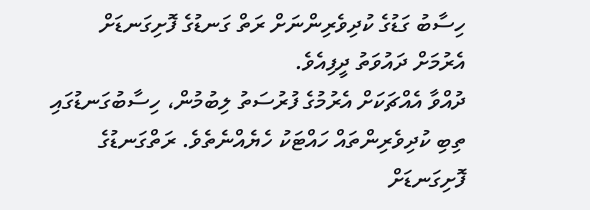ހިސާބު ގަޑުގެ ކުދިވެރިންނަށް ރަތް ގަނޑުގެ ފޮށިގަނޑަށް އެރުމަށް ދައުވަތު ދީފިއެވެ.
ދުއްވާ އެއްޗަކަށް އެރުމުގެ ފުރުސަތު ލިބުމުން، ހިސާބުގަނޑުގައި ތިބި ކުދިވެރިންތައް ހައްޓަކު ހެޔެއްނެތެވެ. ރަތްގަނޑުގެ ފޮށިގަނޑަށް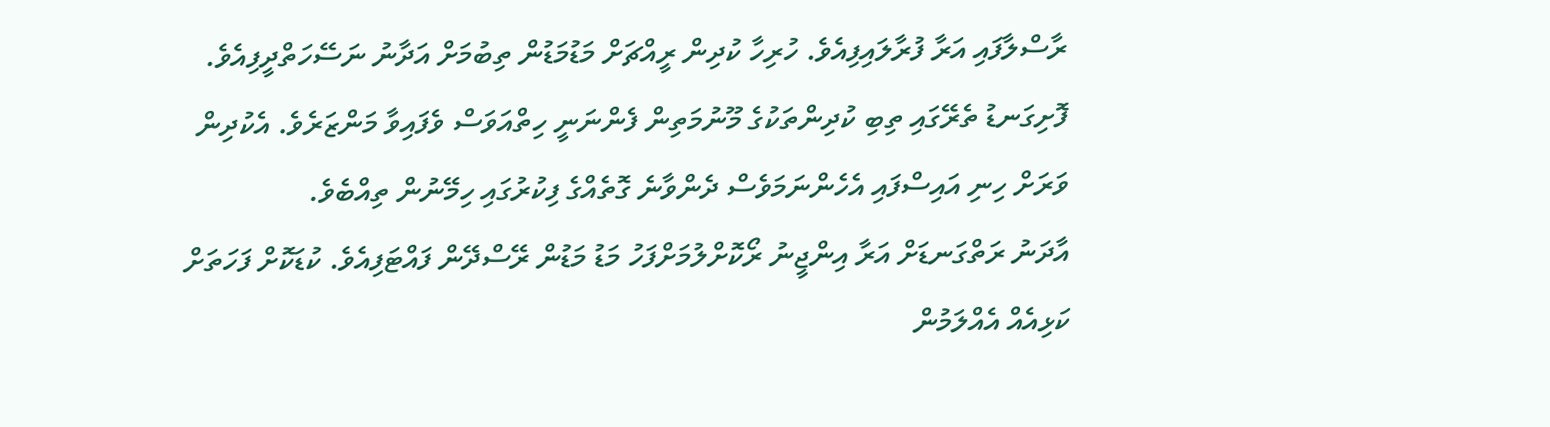ރާސްލާފައި އަރާ ފުރާލައިފިއެވެ. ހުރިހާ ކުދިން ރީއްޗަށް މަޑުމަޑުން ތިބުމަށް އަދާނު ނަސޭހަތްދީފިއެވެ. ފޮށިގަނޑު ތެރޭގައި ތިބި ކުދިންތަކުގެ މޫނުމަތިން ފެންނަނީ ހިތްއަވަސް ވެފައިވާ މަންޒަރެވެ. އެކުދިން ވަރަށް ހިނި އައިސްފައި އެހެންނަމަވެސް ދެންވާނެ ގޮތެއްގެ ފިކުރުގައި ހިމޭނުން ތިއްބެވެ.
އާދަނު ރަތްގަނޑަށް އަރާ އިންޖީނު ރޯކޮށްލުމަށްފަހު މަޑު މަޑުން ރޭސްދޭން ފައްޓަފިއެވެ. ކުޑަކޮށް ފަހަތަށް ކަޅިއެއް އެއްލަމުން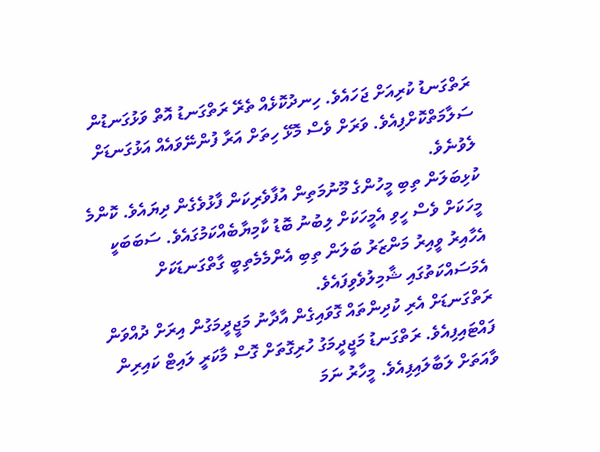ރަތްގަނޑު ކުރިއަށް ޖަހައެވެ. ހިނދުކޮޅެއް ތެރޭ ރަތްގަނޑު އޮތް ވަޅުގަނޑުން ސަލާމަތްކޮށްފިއެވެ. ވަރަށް ވެސް މޮޅޭ ހިތަށް އަރާ ފުންނޭވައެއް އަޅުގަނޑަށް ލެވުނެވެ.
ކުޅިބަލަން ތިބި މީހުންގެ މޫނުމަތިން އުފާވެރިކަން ފާޅުވެގެން ދިޔައެވެ. ކޮންމެ މީހަކަށް ވެސް ހީވި އެމީހަކަށް ލިބުނު ބޮޑު ކާމިޔާބެއްކަމުގައެވެ. ސަބަބަކީ އެހާއިރު ވީއިރު މަންޒަރު ބަލަން ތިބި އެންމެމެތިބީ ގާތްގަނޑަކަށް އެމަސައްކަތުގައި ޝާމިލުވެވިފައެވެ.
ރަތްގަނޑަށް އެރި ކުދިންތައް ގޮވައިގެން އާދާނު މަޖީދީމަގުން އިރަށް ދުއްވަން ފައްޓައިފިއެވެ. ރަތްގަނޑު މަޖީދީމަގު ހުރިގޮތަށް ގޮސް މާކަރީ ލައިޓް ކައިރިން ވާއަތަށް ލަބާލައިފިއެވެ. މީހާރު ނަމަ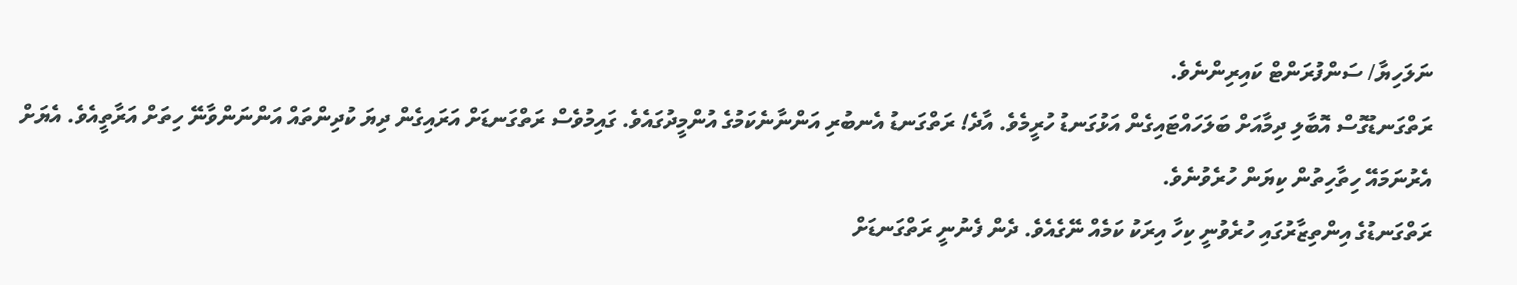ނަލަހިޔާ/ ސަންފުރަންޓް ކައިރިންނެވެ.
ރަތްގަނޑުގޮސް އޮބާލި ދިމާއަށް ބަލަހައްޓައިގެން އަޅުގަނޑު ހުރީމެވެ. އާދެ! ރަތްގަނޑު އެނބުރި އަންނާނެކަމުގެ އުންމީދުގައެވެ. ގައިމުވެސް ރަތްގަނޑަށް އަރައިގެން ދިޔަ ކުދިންތައް އަންނަންވާނޭ ހިތަށް އަރާތީއެވެ. އެޔަށް އެރުނަމައޭ ހިތާހިތުން ކިޔަން ހުރެވުނެވެ.
ރަތްގަނޑުގެ އިންތިޒާރުގައި ހުރެވުނީ ކިހާ އިރަކު ކަމެއް ނޭގެއެވެ. ދެން ފެނުނީ ރަތްގަނޑަށް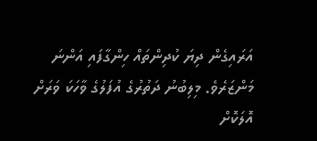އަރައިގެން ދިޔަ ކުދިންތައް ހިންގާފައި އަންނަ މަންޒަރެވެ. މިލިބުނު ދަތުރުގެ އުފަލުގެ ވާހަކަ ވަރަށް އޮލަކޮށް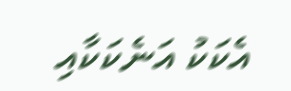އެކަކު އަނެކަކާއި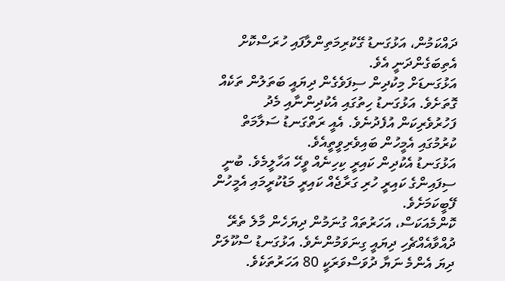ދައްކަމުން، އަޅުގަނޑު ގޭކުރިމަތިންލާފައި ހުރަސްކޮށް އެތިބަގެންދަނީ އެވެ.
އަޅުގަނޑަށް މިކުދިން ސިފަވެގެން ދިޔައީ ބަތަލުން ތަކެއް ގޮތަށެވެ. އަޅުގަނޑު ހިތުގައި އެކުދިންނާއި މެދު ފަހުރުވެރިކަން އުފެދުނެވެ. އެއީ ރަތްގަނޑު ސަލާމަތް ކުރުމުގައި އެމީހުން ބައިވެރިވީތީއެވެ.
އަޅުގަނޑު އެކުދިން ކައިރީ ކިހިނެއް ވީހޭ އަހާލީމެވެ. ބުނީ ސިފައިންގެ ކައިރީ ހުރި ގަރާޖެއް ކައިރީ މަޑުކުރީމައި އެމީހުން ފޭބީކަމަށެވެ.
ކޮންމެއަކަސް، އަހަރުތައް ގުނަމުން ދިޔަހެން މާލެ ތެރޭ ދުއްވާއެއްޗެހި ދިޔައީ ގިނަވަމުންނެވެ. އަޅުގަނޑު ސްކޫލަށް ދިޔަ އެންމެ ނަޔާ ދުވަސްވަރަކީ 80 އަހަރުތަކެވެ.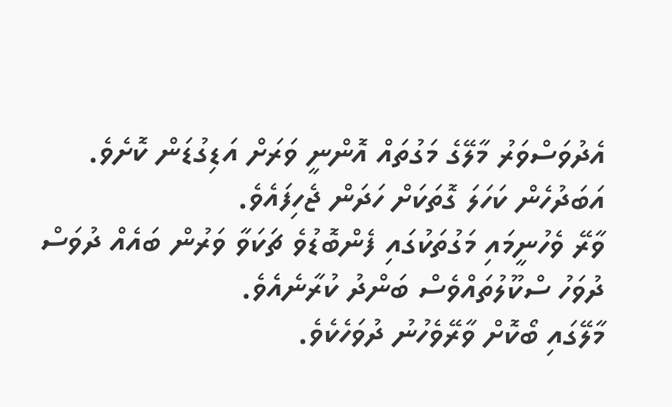އެދުވަސްވަރު މާލޭގެ މަގުތައް އޮންނީ ވަރަށް އަޑިގުޑަން ކޮށެވެ. އަބަދުހެން ކަހަލަ ގޮތަކަށް ހަދަން ޖެހިފައެވެ.
ވާރޭ ވެހުނީމައި މަގުތަކުގައި ފެންބޮޑުވެ ޗަކަވާ ވަރުން ބައެއް ދުވަސް ދުވަހު ސްކޫލުތައްވެސް ބަންދު ކުރާނެއެވެ.
މާލޭގައި ބޯކޮށް ވާރޭވެހުނު ދުވަހެކެވެ.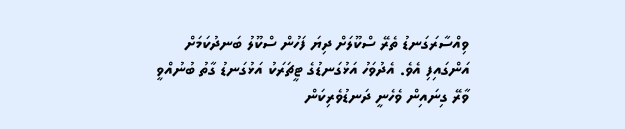ވިއްސާރަގަނޑު ތެރޭ ސްކޫލަށް ދިޔަ ފަހުން ސްކޫލު ބަނދުކަމަށް އަންގައިފި އެވެ. އެދުވަހު އަޅުގަނޑުގެ ޓީޗަރަކު އަޅުގަނޑު ގާތު ބުނުއްވީ ވާރޭ ގިނައިން ވެހެނީ ދަނޑުވެރިކަން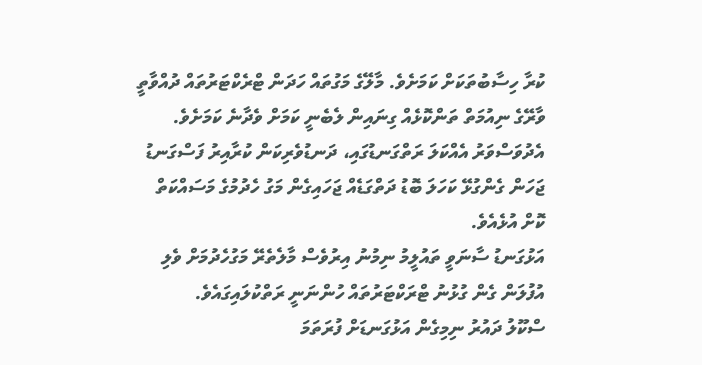ކުރާ ހިސާބުތަކަށް ކަމަށެވެ. މާލޭގެ މަގުތައް ހަދަން ޓްރެކްޓަރުތައް ދުއްވާތީ ވާރޭގެ ނިއުމަތް ތަންކޮޅެއް ގިނައިން ލެބެނީ ކަމަށް ވެދާނެ ކަމަށެވެ.
އެދުވަސްވަރު އެއްކަލަ ރަތްގަނޑުގައި، ދަނޑުވެރިކަން ކުރާއިރު ފަސްގަނޑު ޖަހަން ގެންގުޅޭ ކަހަލަ ބޮޑު ދަތްގަޑެއް ޖަހައިގެން މަގު ހެދުމުގެ މަސައްކަތް ކޮށް އުޅެއެވެ.
އަޅުގަނޑު ސާނަވީ ތައުލީމު ނިމުނު އިރުވެސް މާލެތެރޭ މަގުހެދުމަށް ވެލި އުފުލަން ގެން ގުޅުނު ޓްރަކްޓަރުތައް ހުންނަނީ ރަތްކުލައިގައެވެ.
ސްކޫލު ދައުރު ނިމިގެން އަޅުގަނޑަށް ފުރަތަމަ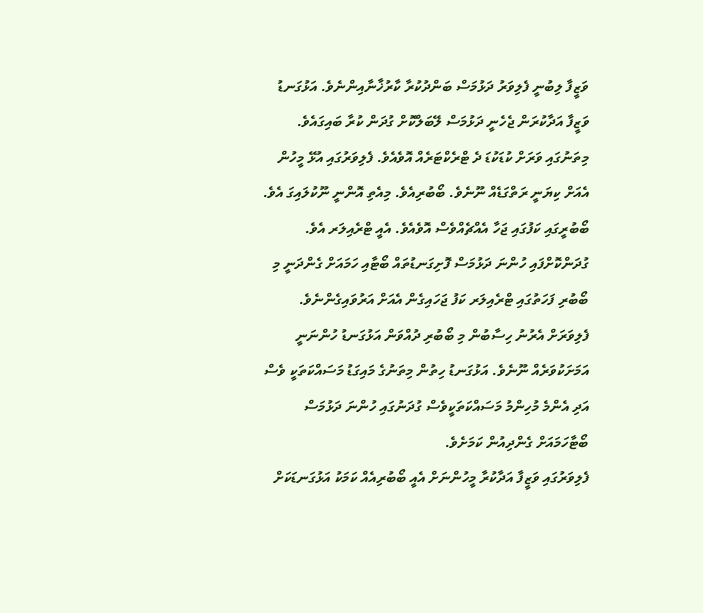ވަޒީފާ ލިބުނީ ފެލިވަރު ދަޅުމަސް ބަންދުކުރާ ކާރުޚާނާއިންނެވެ. އަޅުގަނޑު ވަޒީފާ އަދާކުރަން ޖެހެނީ ދަޅުމަސް ލޭބަލްކޮށް ގުދަން ކުރާ ބައިގައެވެ.
މިތަނުގައި ވަރަށް ކުޑަކުޑަ ދެ ޓްރެކްޓަރެއް އޮވެއެވެ. ފެލިވަރުގައި އުޅޭ މީހުން އެއަށް ކިޔަނީ ރަތްގަޑެއް ނޫނެވެ. ބޯބުރިއެވެ. މިއެތި އޮންނީ ނޫކުލައިގަ އެވެ. ބޯބުރީގައި ކަފުގައި ޖަހާ އެއްޗެއްވެސް އޮވެއެވެ. އެއީ ޓްރެއިލަރ އެވެ. ގުދަންކޮށްފައި ހުންނަ ދަޅުމަސް ފޮށިގަނޑުތައް ބޯޓާއި ހަމައަށް ގެންދަނީ މި ބޯބުރި ފަހަތުގައި ޓްރެއިލަރ ކަފު ޖަހައިގެން އެއަށް އަރުވައިގެންނެވެ.
ފެލިވަރަށް އެރުނު ހިސާބުން މި ބޯބުރި ދުއްވަން އަޅުގަނޑު ހުންނަނީ އަމަށަކުވަރެއް ނޫނެވެ. އަޅުގަނޑު ހިތުން މިތަނުގެ މައިގަޑު މަސައްކަތަކީ ވެސް އަދި އެންމެ މުހިންމު މަސައްކަތަކީވެސް ގުދަނުގައި ހުންނަ ދަޅުމަސް ބޯޓާހަމައަށް ގެންދިއުން ކަމަށެވެ.
ފެލިވަރުގައި ވަޒީފާ އަދާކުރާ މީހުންނަށް އެއީ ބޯބުރިއެއް ކަމަކު އަޅުގަނޑަކަށް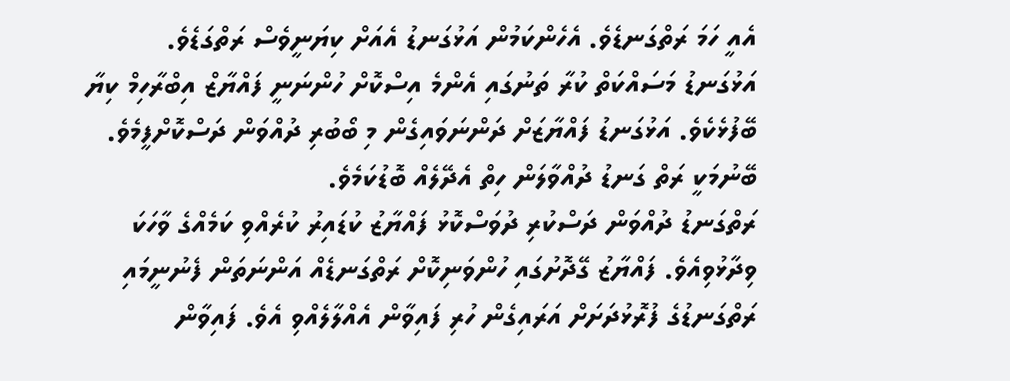އެއީ ހަމަ ރަތްގަނޑެވެ. އެހެންކަމުން އަޅުގަނޑު އެއަށް ކިޔަނީވެސް ރަތްގަޑެވެ.
އަޅުގަނޑު މަސައްކަތް ކުރާ ތަނުގައި އެންމެ އިސްކޮށް ހުންނަނީ ފައްޔާޒް އިބްރާހިމް ކިޔާ ބޭފުޅެކެވެ. އަޅުގަނޑު ފައްޔާޒަށް ދަންނަވައިގެން މި ބޯބުރި ދުއްވަން ދަސްކޮށްފީމެވެ. ބޭނުމަކީ ރަތް ގަނޑު ދުއްވާލަން ހިތް އެދޭލެއް ބޮޑުކަމެވެ.
ރަތްގަނޑު ދުއްވަން ދަސްކުރި ދުވަސްކޮޅު ފައްޔާޒު ކުޑައިރު ކުރެއްވި ކަމެއްގެ ވާހަކަ ވިދާޅުވިއެވެ. ފައްޔާޒު ގޭދޮށުގައި ހުންވަނިކޮށް ރަތްގަނޑެއް އަންނަތަން ފެނުނީމައި ރަތްގަނޑުގެ ފުރޮޅުދަށަށް އަރައިގެން ހުރި ފައިވާން އެއްލާލެއްވި އެވެ. ފައިވާން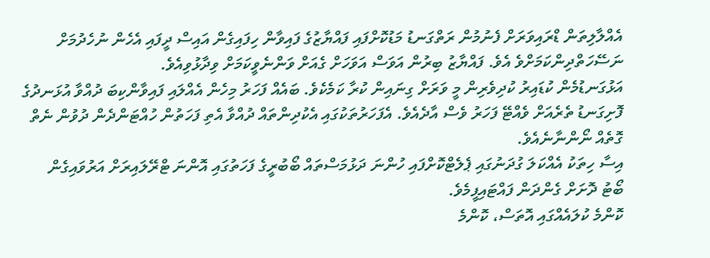އެއްލާލިތަން ޑްރައިވަރަށް ފެނުމުން ރަތްގަނޑު މަޑުކޮށްފައި ފައްޔާޒުގެ ފައިވާން ހިފައިގެން އައިސް ދީފައި އެހެން ނުހެދުމަށް ނަސޭހަތްދިންކަމަށްވެ އެވެ. ފައްޔާޒު ބިރުން އަވަސް އަވަހަށް ގެއަށް ވަންނެވީކަމަށް ވިދާޅުވިއެވެ.
އަޅުގަނޑުމެން ކުޑައިރު ކުދިވެރިން މީ ވަރަށް ގިނައިން ކުރާ ކަމެކެވެ. ބައެއް ފަހަރު މިހެން އެއްލައި ފައިވާންކިބަ ދުއްވާ އުޅަނދުގެ ފޮށިގަނޑު ތެރެއަށް ވެއްޓޭ ފަހަރު ވެސް އާދެއެވެ. އެފަހަރުތަކުގައި އެކުދިންތައް ދުއްވާ އެތި ފަހަތުން ހުއްޓަންދެން ދުވުން ނެތް ގޮތެއް ނޯންނާނެއެވެ.
އިސާ ހިތަކު އެއްކަލަ ގުދަނުގައި ޕެލެޓްކޮށްފައި ހުންނަ ދަޅުމަސްތައް ބޯބުރީގެ ފަހަތުގައި އޮންނަ ޓްރޭލައިރަށް އަރުވައިގެން
ބޯޓު ދޮށަށް ގެންދަން ފައްޓައިފީމެވެ.
ކޮންމެ ކުލައެއްގައި އޮތަސް، ކޮންމެ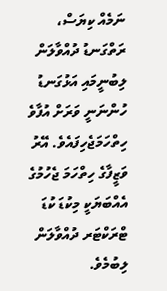ނަމެއް ކިޔަސް، ރަތްގަނޑު ދުއްވާލަން ލިބުނީމައި އަޅުގަނޑު ހުންނަނީ ވަރަށް އުފާވެ ހިތްހަމަޖެހިފައެވެ. އޭރު ވަޒީފާގެ ހިތްހަމަ ޖެހުމުގެ އެއްބަޔަކީ މިކުޑަ ކުޑަ ޓްރަކްޓަރ ދުއްވާލަން ލިބުމެވެ.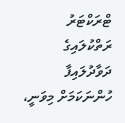ޓްރަކްޓަރު ރަތްކުލައިގެ ދަވާދުލައިފާ ހުންނަކަމަށް މިވަނީ،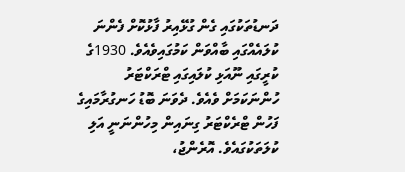ދަނޑުތަކުގައި ގެން ގުޅޭއިރު ފާޅުކޮށް ފެންނަ ކުލައެއްގައި ބާއްވަން ކަމުގައިވެއެވެ. 1930ގެ ކުރީގައި ނޫއަޅި ކުލައިގައި ޓްރަކްޓަރު ހުންނަކަމަށް ވެއެވެ. ދެވަނަ ބޮޑު ހަނގުރާމައިގެ ފަހުން ޓްރެކްޓަރު ގިނައިން މިހުންނަނީ އަލި ކުލަތަކުގައެވެ. އޮރެންޖު،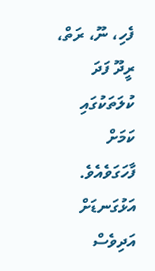ފެހި، ނޫ، ރަތް، ރީދޫ ފަދަ ކުލަތަކުގައި ކަމަށް ފާހަގަވެއެވެ.
އަޅުގަނޑަށް އަދިވެސް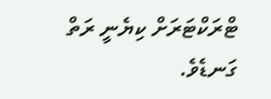ޓްރަކްޓަރަށް ކިޔެނީ ރަތް ގަނޑެވެ.